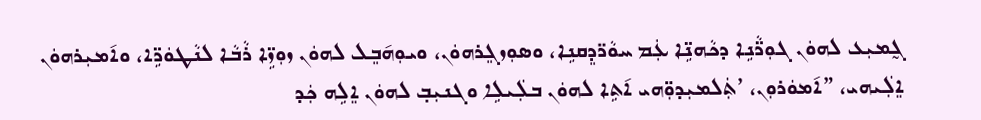ܓ̰ܡܝܼܥ ܠܗܘܿܢ ܓܘܼܪ̈ܵܢܹܐ ܕܟܵܗܢܹ̈ܐ ܥܲܡ ܚܘܵܪ̈ܕܸܩܢܹܐ، ܘܣܘܼܙܓܸܪܗܘܿܢ، ܘܝܘܼܗ݇ܒܸܠ ܠܗܘܿܢ ܙܘܼܙܹ̈ܐ ܪܵܒܵܐ ܠܢܵܛܘܿܪܹ̈ܐ، ܘܐ݇ܡܝܼܪܗܘܿܢ ܐܸܠܲܝܗܝ، ”ܐ݇ܡܘܿܪܘܼܢ، ’ܬܲܠܡܝܼܕܘܼ̈ܗܝ ܐ݇ܬܹܐ ܠܗܘܿܢ ܒܠܲܝܠܹܐ ܘܓܢܝܼܒ݂ ܠܗܘܿܢ ܐܸܠܹܗ ܟܲܕ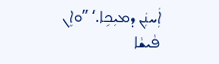ܐܲܚܢܲܢ ܕܡܝܼܟܹܐ.‘ ”ܘܐܸܢ ܦܵܝܫܵܐ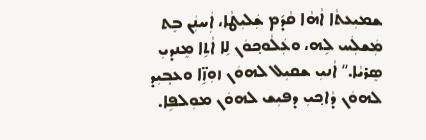ܫܡܝܼܥܬܵܐ ܐܵܗܵܐ ܩܵܕ݇ܡ ܫܲܠܝܼܛܵܐ، ܐܲܚܢܲܢ ܒܸܬ ܡܲܫܠܲܚ ܠܹܗ، ܘܥܲܠܵܘܟ݂ܘܿܢ ܠܹܐ ܐܵܬܹܐ ܡܸܢܕܝܼ ܣܸܪܝܵܐ.“ ܐܵܢܝܼ ܫܩܝܼܠ ܠܗܘܿܢ ܙܘܼܙܹ̈ܐ ܘܥܒ݂ܝܼܕ ܠܗܘܿܢ ܕܵܐܟ݂ܝܼ ܕܦܝܼܫ ܠܗܘܿܢ ܡܘܼܠܦܹܐ.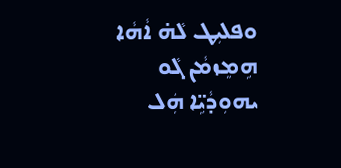ܘܦܠܝܼܛ ܠܵܗ̇ ܐܵܗܵܐ ܗܹܡܸܙܡܵܢ ܓܵܘ ܝܗܘܼܕܵܝܹ̈ܐ ܗܲܠ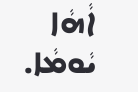ܐܵܗܵܐ ܝܵܘܡܵܐ.